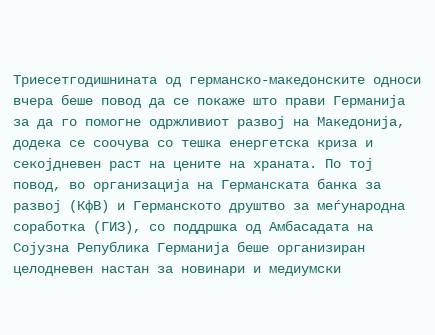Триесетгодишнината од германско-македонските односи вчера беше повод да се покаже што прави Германија за да го помогне одржливиот развој на Македонија, додека се соочува со тешка енергетска криза и секојдневен раст на цените на храната. По тој повод, во организација на Германската банка за развој (КфВ) и Германското друштво за меѓународна соработка (ГИЗ), со поддршка од Амбасадата на Сојузна Република Германија беше организиран целодневен настан за новинари и медиумски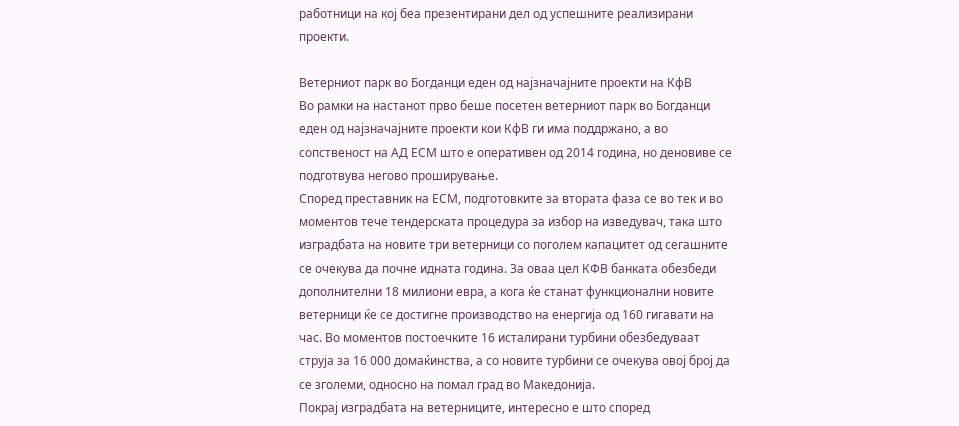работници на кој беа презентирани дел од успешните реализирани проекти.

Ветерниот парк во Богданци eден од најзначајните проекти на КфВ
Во рамки на настанот прво беше посетен ветерниот парк во Богданци eден од најзначајните проекти кои КфВ ги има поддржано, а во сопственост на АД ЕСМ што е оперативен од 2014 година, но деновиве се подготвува негово проширување.
Според преставник на ЕСМ, подготовките за втората фаза се во тек и во моментов тече тендерската процедура за избор на изведувач, така што изградбата на новите три ветерници со поголем капацитет од сегашните се очекува да почне идната година. За оваа цел КФВ банката обезбеди дополнителни 18 милиони евра, а кога ќе станат функционални новите ветерници ќе се достигне производство на енергија од 160 гигавати на час. Во моментов постоечките 16 исталирани турбини обезбедуваат струја за 16 000 домаќинства, а со новите турбини се очекува овој број да се зголеми, односно на помал град во Македонија.
Покрај изградбата на ветерниците, интересно е што според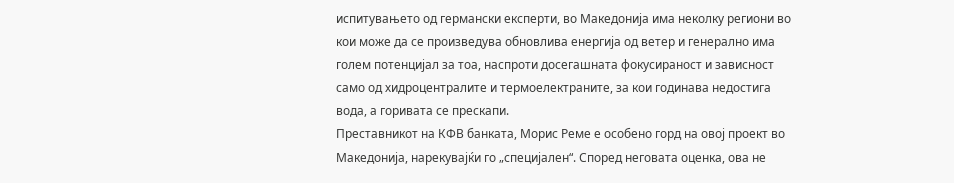испитувањето од германски експерти, во Македонија има неколку региони во кои може да се произведува обновлива енергија од ветер и генерално има голем потенцијал за тоа, наспроти досегашната фoкусираност и зависност само од хидроцентралите и термоелектраните, за кои годинава недостига вода, а горивата се прескапи.
Преставникот на КФВ банката, Морис Реме е особено горд на овој проект во Македонија, нарекувајќи го „специјален“. Според неговата оценка, ова не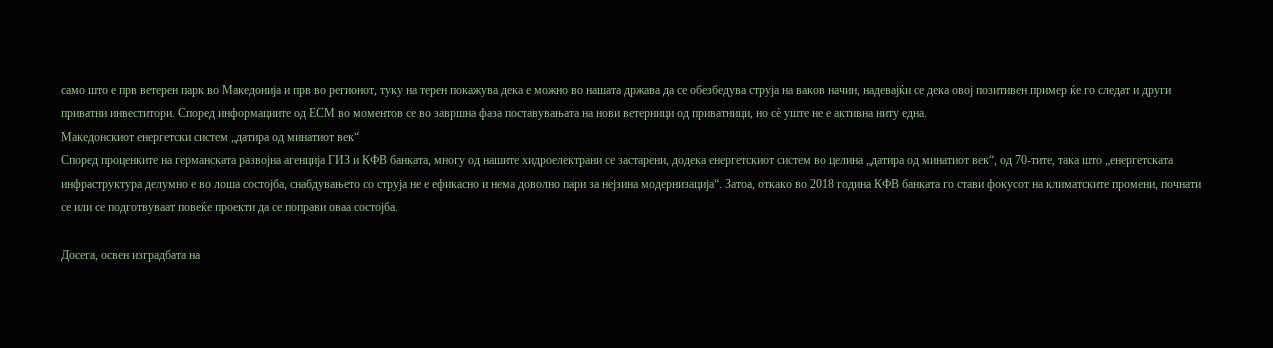само што е прв ветерен парк во Македонија и прв во регионот, туку на терен покажува дека е можно во нашата држава да се обезбедува струја на ваков начин, надевајќи се дека овој позитивен пример ќе го следат и други приватни инвеститори. Според информациите од ЕСМ во моментов се во завршна фаза поставувањата на нови ветерници од приватници, но сѐ уште не е активна ниту една.
Македонскиот енергетски систем „датира од минатиот век“
Според проценките на германската развојна агенција ГИЗ и КФВ банката, многу од нашите хидроелектрани се застарени, додека енергетскиот систем во целина „датира од минатиот век“, од 70-тите, така што „енергетската инфраструктура делумно е во лоша состојба, снабдувањето со струја не е ефикасно и нема доволно пари за нејзина модернизација“. Затоа, откако во 2018 година КФВ банката го стави фокусот на климатските промени, почнати се или се подготвуваат повеќе проекти да се поправи оваа состојба.

Досега, освен изградбата на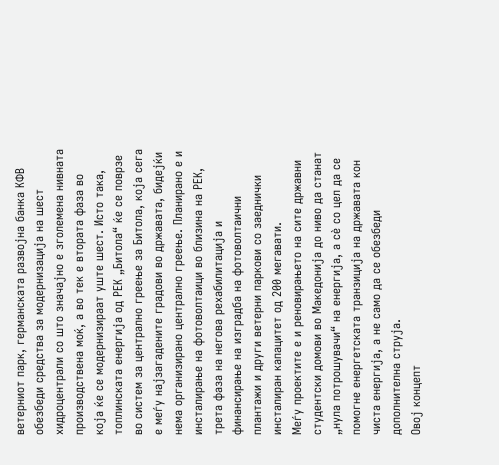ветерниот парк, германската развојна банка КФВ обезбеди средства за модернизација на шест хидроцентрали со што значајно е зголемена нивната производствена моќ, а во тек е втората фаза во која ќе се модернизираат уште шест. Исто така, топлинската енергија од РЕК „Битола“ ќе се поврзе во систем за централно греење за Битола, која сега е меѓу најзагадените градови во државата, бидејќи нема организирано централно греење. Планирано е и инсталирање на фотоволтаици во близина на РЕК, трета фаза на негова рехабилитација и финансирање на изградба на фотоволтаични плантажи и други ветерни паркови со заеднички инсталиран капацитет од 200 мегавати.
Меѓу проектите е и реновирањето на сите државни студентски домови во Македонија до ниво да станат „нула потрошувачи“ на енергија, а сѐ со цел да се помогне енергетската транзиција на државата кон чиста енергија, а не само да се обезбеди дополнителна струја.
Овој концепт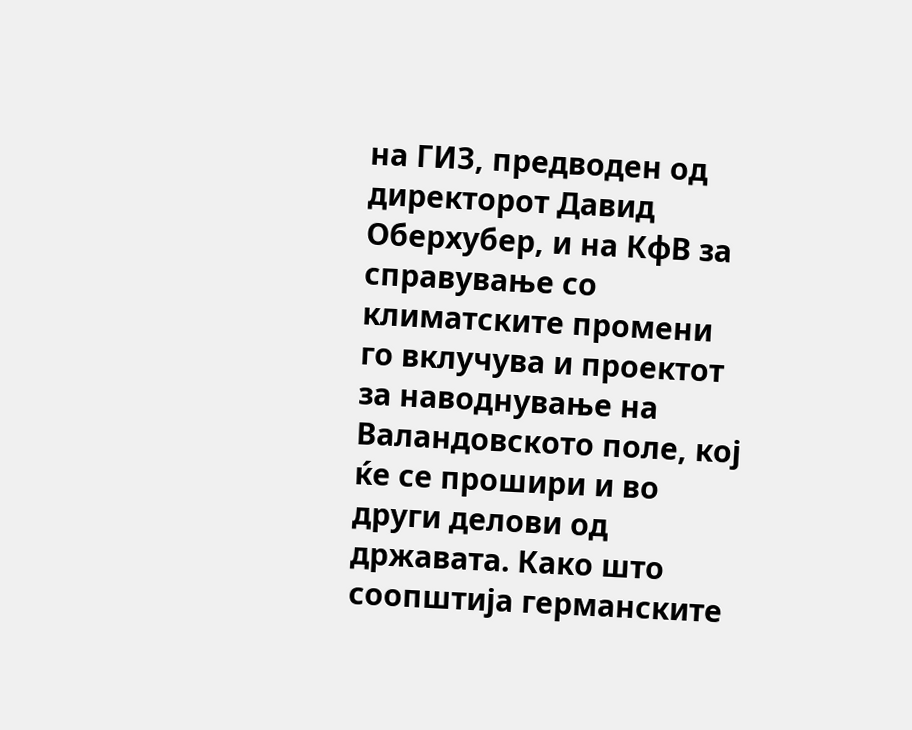на ГИЗ, предводен од директорот Давид Оберхубер, и на КфВ за справување со климатските промени го вклучува и проектот за наводнување на Валандовското поле, кој ќе се прошири и во други делови од државата. Како што соопштија германските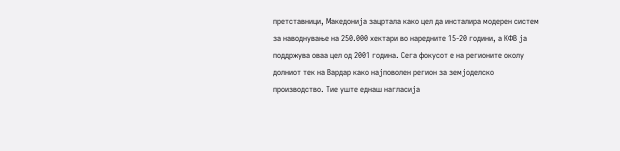претставници, Македонија зацртала како цел да инсталира модерен систем за наводнување на 250.000 хектари во наредните 15-20 години, а КФВ ја поддржува оваа цел од 2001 година. Сега фокусот е на регионите околу долниот тек на Вардар како најповолен регион за земјоделско производство. Тие уште еднаш нагласија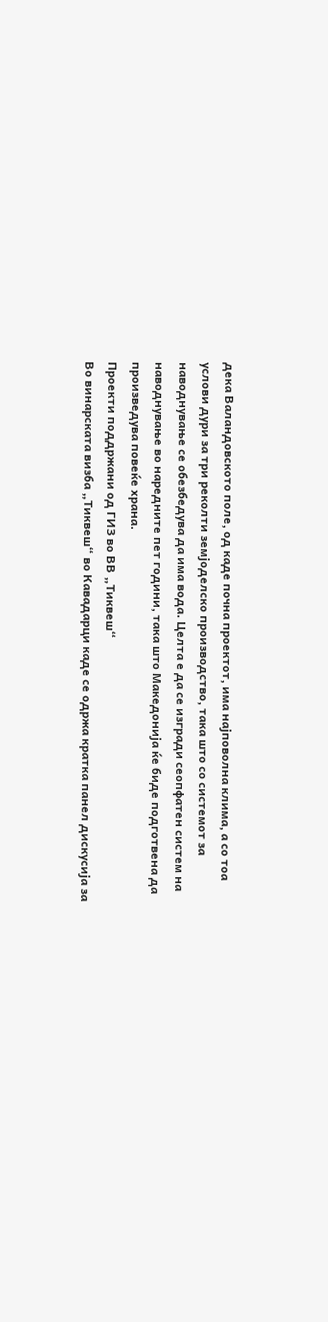дека Валандовското поле, од каде почна проектот, има најповолна клима, а со тоа услови дури за три реколти земјоделско производство, така што со системот за наводнување се обезбедува да има вода. Целта е да се изгради сеопфатен систем на наводнување во наредните пет години, така што Македонија ќе биде подготвена да произведува повеќе храна.
Проекти поддржани од ГИЗ во ВВ „Тиквеш“
Во винарската визба „Тиквеш“ во Кавадарци каде се одржа кратка панел дискусија за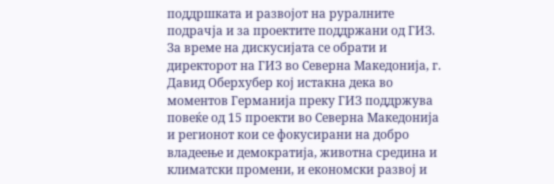поддршката и развојот на руралните подрачја и за проектите поддржани од ГИЗ. За време на дискусијата се обрати и директорот на ГИЗ во Северна Македонија, г. Давид Оберхубер кој истакна дека во моментов Германија преку ГИЗ поддржува повеќе од 15 проекти во Северна Македонија и регионот кои се фокусирани нa добро владеење и демократија, животна средина и климатски промени, и економски развој и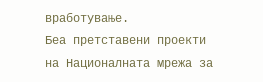вработување.
Беа претставени проекти на Националната мрежа за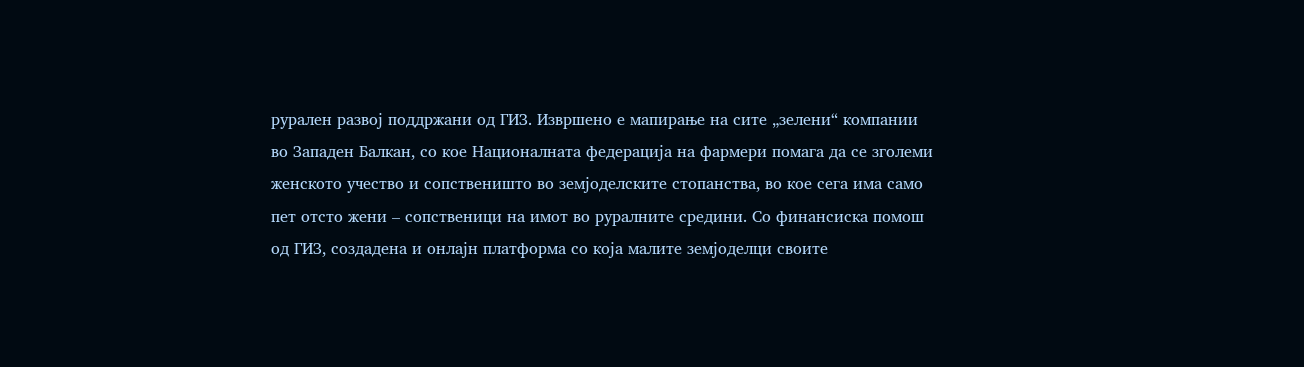рурален развој поддржани од ГИЗ. Извршено е мапирање на сите „зелени“ компании во Западен Балкан, со кое Националната федерација на фармери помага да се зголеми женското учество и сопственишто во земјоделските стопанства, во кое сега има само пет отсто жени – сопственици на имот во руралните средини. Со финансиска помош од ГИЗ, создадена и онлајн платформа со која малите земјоделци своите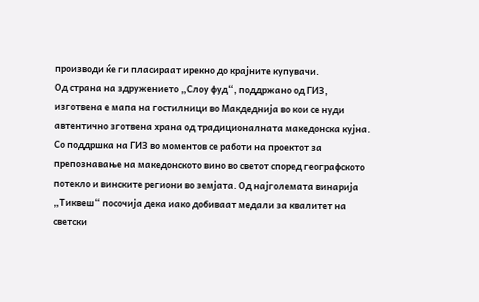производи ќе ги пласираат ирекно до крајните купувачи.
Од страна на здружението „Слоу фуд“, поддржано од ГИЗ, изготвена е мапа на гостилници во Макдеднија во кои се нуди автентично зготвена храна од традиционалната македонска кујна.
Со поддршка на ГИЗ во моментов се работи на проектот за препознавање на македонското вино во светот според географското потекло и винските региони во земјата. Од најголемата винарија „Тиквеш“ посочија дека иако добиваат медали за квалитет на светски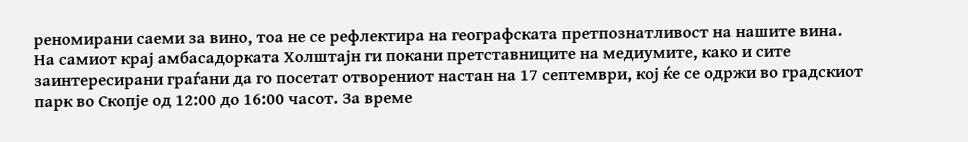реномирани саеми за вино, тоа не се рефлектира на географската претпознатливост на нашите вина.
На самиот крај амбасадорката Холштајн ги покани претставниците на медиумите, како и сите заинтересирани граѓани да го посетат отворениот настан на 17 септември, кој ќе се одржи во градскиот парк во Скопје од 12:00 до 16:00 часот. За време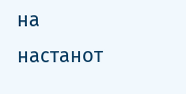на настанот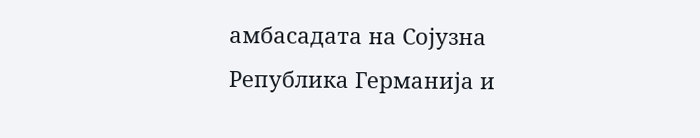амбасадата на Сојузна Република Германија и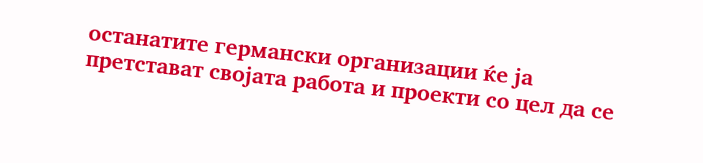останатите германски организации ќе ја претстават својата работа и проекти со цел да се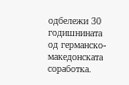одбележи 30 годишнината од германско-македонската соработка.